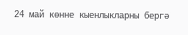24 май көнне кыенлыкларны бергә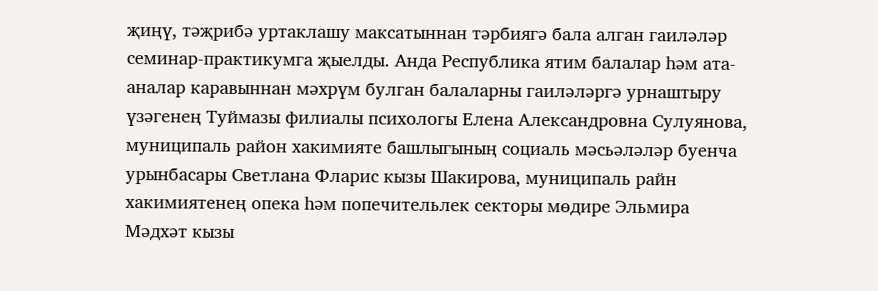җиңү, тәҗрибә уртаклашу максатыннан тәрбиягә бала алган гаиләләр семинар-практикумга җыелды. Анда Республика ятим балалар һәм ата-аналар каравыннан мәхрүм булган балаларны гаиләләргә урнаштыру үзәгенең Туймазы филиалы психологы Елена Александровна Сулуянова, муниципаль район хакимияте башлыгының социаль мәсьәләләр буенча урынбасары Светлана Фларис кызы Шакирова, муниципаль райн хакимиятенең опека һәм попечительлек секторы мөдире Эльмира Мәдхәт кызы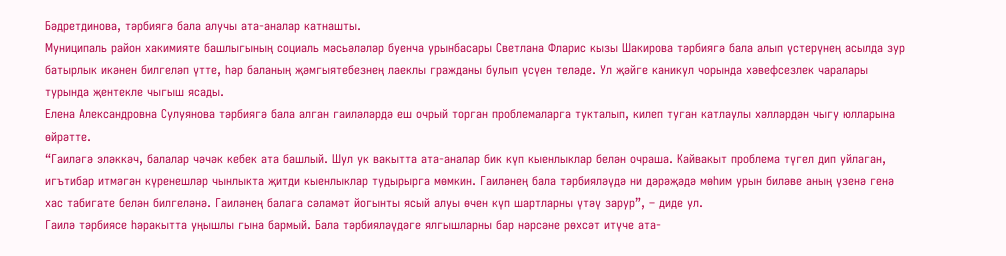Бәдретдинова, тәрбиягә бала алучы ата-аналар катнашты.
Муниципаль район хакимияте башлыгының социаль мәсьәләләр буенча урынбасары Светлана Фларис кызы Шакирова тәрбиягә бала алып үстерүнең асылда зур батырлык икәнен билгеләп үтте, һәр баланың җәмгыятебезнең лаеклы гражданы булып үсүен теләде. Ул җәйге каникул чорында хәвефсезлек чаралары турында җентекле чыгыш ясады.
Елена Александровна Сулуянова тәрбиягә бала алган гаиләләрдә еш очрый торган проблемаларга тукталып, килеп туган катлаулы хәлләрдән чыгу юлларына өйрәтте.
“Гаиләгә эләккәч, балалар чәчәк кебек ата башлый. Шул ук вакытта ата-аналар бик күп кыенлыклар белән очраша. Кайвакыт проблема түгел дип уйлаган, игътибар итмәгән күренешләр чынлыкта җитди кыенлыклар тудырырга мөмкин. Гаиләнең бала тәрбияләүдә ни дәрәҗәдә мөһим урын биләве аның үзенә генә хас табигате белән билгеләнә. Гаиләнең балага сәламәт йогынты ясый алуы өчен күп шартларны үтәү зарур”, – диде ул.
Гаилә тәрбиясе һәракытта уңышлы гына бармый. Бала тәрбияләүдәге ялгышларны бар нәрсәне рөхсәт итүче ата-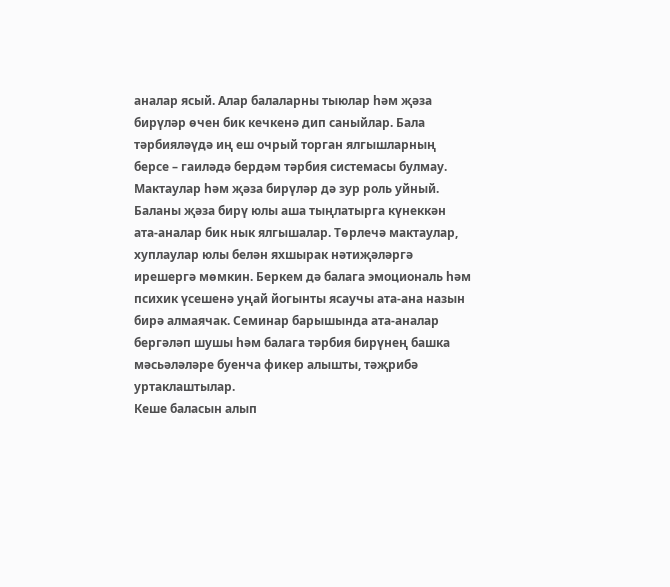аналар ясый. Алар балаларны тыюлар һәм җәза бирүләр өчен бик кечкенә дип саныйлар. Бала тәрбияләүдә иң еш очрый торган ялгышларның берсе – гаиләдә бердәм тәрбия системасы булмау. Мактаулар һәм җәза бирүләр дә зур роль уйный. Баланы җәза бирү юлы аша тыңлатырга күнеккән ата-аналар бик нык ялгышалар. Төрлечә мактаулар, хуплаулар юлы белән яхшырак нәтиҗәләргә ирешергә мөмкин. Беркем дә балага эмоциональ һәм психик үсешенә уңай йогынты ясаучы ата-ана назын бирә алмаячак. Семинар барышында ата-аналар бергәләп шушы һәм балага тәрбия бирүнең башка мәсьәләләре буенча фикер алышты, тәҗрибә уртаклаштылар.
Кеше баласын алып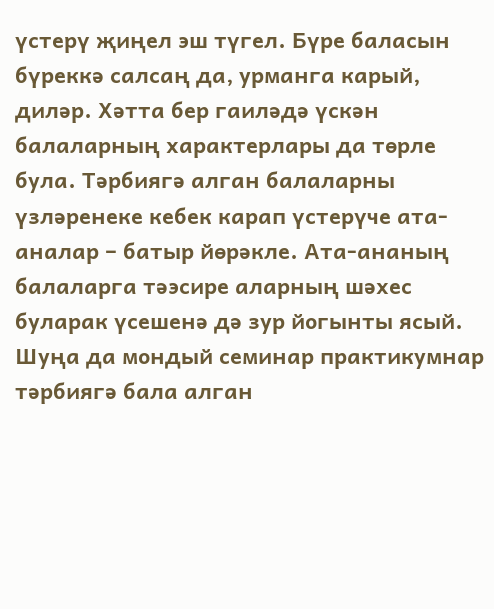үстерү җиңел эш түгел. Бүре баласын бүреккә салсаң да, урманга карый, диләр. Хәтта бер гаиләдә үскән балаларның характерлары да төрле була. Тәрбиягә алган балаларны үзләренеке кебек карап үстерүче ата-аналар – батыр йөрәкле. Ата-ананың балаларга тәэсире аларның шәхес буларак үсешенә дә зур йогынты ясый. Шуңа да мондый семинар практикумнар тәрбиягә бала алган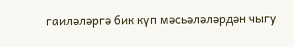гаиләләргә бик күп мәсьәләләрдән чыгу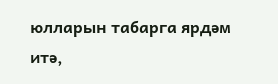юлларын табарга ярдәм итә,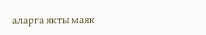аларга якты маяк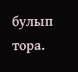булып тора.